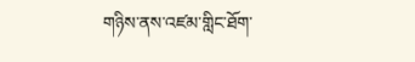གཉིས་ནས་འཛམ་གླིང་ཐོག་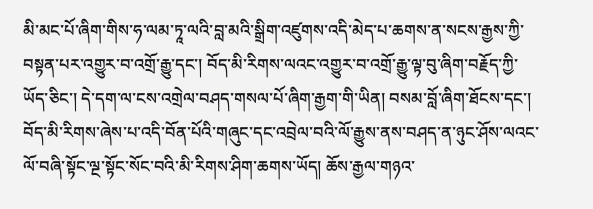མི་མང་པོ་ཞིག་གིས་ཧ་ལམ་ཏཱ་ལའི་བླ་མའི་སྒྲིག་འཛུགས་འདི་མེད་པ་ཆགས་ན་སངས་རྒྱས་ཀྱི་བསྟན་པར་འགྱུར་བ་འགྲོ་རྒྱུ་དང་། བོད་མི་རིགས་ལའང་འགྱུར་བ་འགྲོ་རྒྱུ་ལྟ་བུ་ཞིག་བརྗོད་ཀྱི་ཡོད་ཅིང་། དེ་དག་ལ་ངས་འགྲེལ་བཤད་གསལ་པོ་ཞིག་རྒྱག་གི་ཡིན། བསམ་བློ་ཞིག་ཐོངས་དང་། བོད་མི་རིགས་ཞེས་པ་འདི་བོན་པོའི་གཞུང་དང་འབྲེལ་བའི་ལོ་རྒྱུས་ནས་བཤད་ན་ཉུང་ཤོས་ལའང་ལོ་བཞི་སྟོང་ལྔ་སྟོང་སོང་བའི་མི་རིགས་ཤིག་ཆགས་ཡོད། ཆོས་རྒྱལ་གཉའ་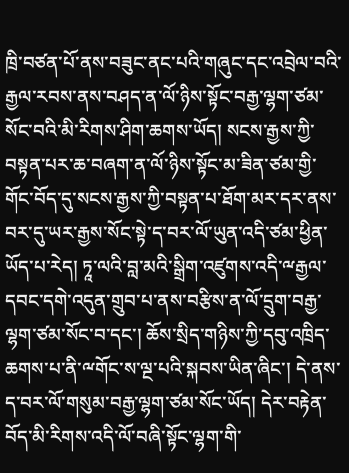ཁྲི་བཙན་པོ་ནས་བཟུང་ནང་པའི་གཞུང་དང་འབྲེལ་བའི་རྒྱལ་རབས་ནས་བཤད་ན་ལོ་ཉིས་སྟོང་བརྒྱ་ལྷག་ཙམ་སོང་བའི་མི་རིགས་ཤིག་ཆགས་ཡོད། སངས་རྒྱས་ཀྱི་བསྟན་པར་ཆ་བཞག་ན་ལོ་ཉིས་སྟོང་མ་ཟིན་ཙམ་གྱི་གོང་བོད་དུ་སངས་རྒྱས་ཀྱི་བསྟན་པ་ཐོག་མར་དར་ནས་བར་དུ་ཡར་རྒྱས་སོང་སྟེ་ད་བར་ལོ་ཡུན་འདི་ཙམ་ཕྱིན་ཡོད་པ་རེད། ཏཱ་ལའི་བླ་མའི་སྒྲིག་འཛུགས་འདི་ྋརྒྱལ་དབང་དགེ་འདུན་གྲུབ་པ་ནས་བརྩིས་ན་ལོ་དྲུག་བརྒྱ་ལྷག་ཙམ་སོང་བ་དང་། ཆོས་སྲིད་གཉིས་ཀྱི་དབུ་འཁྲིད་ཆགས་པ་ནི་ྋགོང་ས་ལྔ་པའི་སྐབས་ཡིན་ཞིང་། དེ་ནས་ད་བར་ལོ་གསུམ་བརྒྱ་ལྷག་ཙམ་སོང་ཡོད། དེར་བརྟེན་བོད་མི་རིགས་འདི་ལོ་བཞི་སྟོང་ལྷག་གི་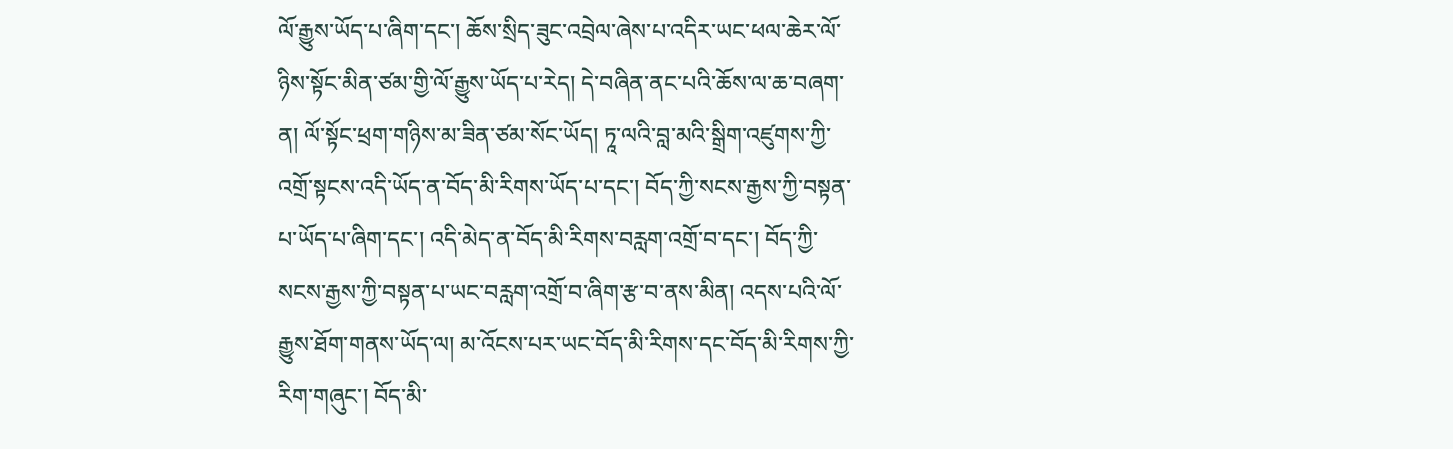ལོ་རྒྱུས་ཡོད་པ་ཞིག་དང་། ཆོས་སྲིད་ཟུང་འབྲེལ་ཞེས་པ་འདིར་ཡང་ཕལ་ཆེར་ལོ་ཉིས་སྟོང་མིན་ཙམ་གྱི་ལོ་རྒྱུས་ཡོད་པ་རེད། དེ་བཞིན་ནང་པའི་ཆོས་ལ་ཆ་བཞག་ན། ལོ་སྟོང་ཕྲག་གཉིས་མ་ཟིན་ཙམ་སོང་ཡོད། ཏཱ་ལའི་བླ་མའི་སྒྲིག་འཛུགས་ཀྱི་འགྲོ་སྟངས་འདི་ཡོད་ན་བོད་མི་རིགས་ཡོད་པ་དང་། བོད་ཀྱི་སངས་རྒྱས་ཀྱི་བསྟན་པ་ཡོད་པ་ཞིག་དང་། འདི་མེད་ན་བོད་མི་རིགས་བརླག་འགྲོ་བ་དང་། བོད་ཀྱི་སངས་རྒྱས་ཀྱི་བསྟན་པ་ཡང་བརླག་འགྲོ་བ་ཞིག་རྩ་བ་ནས་མིན། འདས་པའི་ལོ་རྒྱུས་ཐོག་གནས་ཡོད་ལ། མ་འོངས་པར་ཡང་བོད་མི་རིགས་དང་བོད་མི་རིགས་ཀྱི་རིག་གཞུང་། བོད་མི་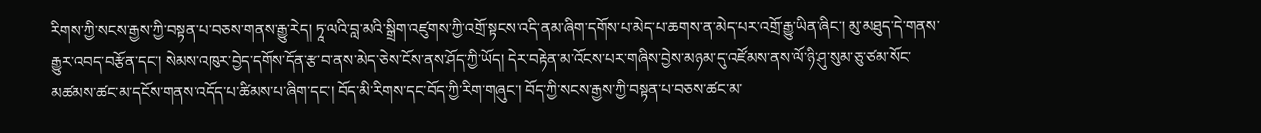རིགས་ཀྱི་སངས་རྒྱས་ཀྱི་བསྟན་པ་བཅས་གནས་རྒྱུ་རེད། ཏཱ་ལའི་བླ་མའི་སྒྲིག་འཛུགས་ཀྱི་འགྲོ་སྟངས་འདི་ནམ་ཞིག་དགོས་པ་མེད་པ་ཆགས་ན་མེད་པར་འགྲོ་རྒྱུ་ཡིན་ཞིང་། མུ་མཐུད་དེ་གནས་རྒྱུར་འབད་བརྩོན་དང་། སེམས་འཁུར་བྱེད་དགོས་དོན་རྩ་བ་ནས་མེད་ཅེས་ངོས་ནས་ཤོད་ཀྱི་ཡོད། དེར་བརྟེན་མ་འོངས་པར་གཞིས་བྱེས་མཉམ་དུ་འཛོམས་ནས་ལོ་ཉི་ཤུ་སུམ་ཅུ་ཙམ་སོང་མཚམས་ཚང་མ་དངོས་གནས་འདོད་པ་ཚིམས་པ་ཞིག་དང་། བོད་མི་རིགས་དང་བོད་ཀྱི་རིག་གཞུང་། བོད་ཀྱི་སངས་རྒྱས་ཀྱི་བསྟན་པ་བཅས་ཚང་མ་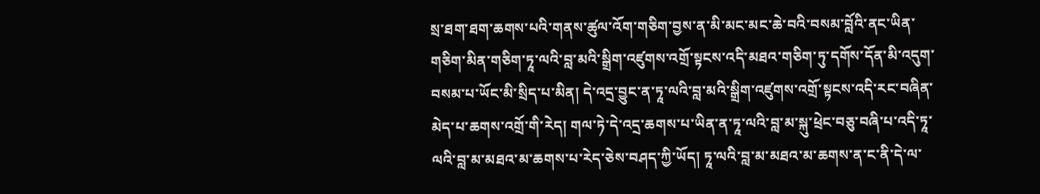སྲ་ཐག་ཐག་ཆགས་པའི་གནས་ཚུལ་འོག་གཅིག་བྱས་ན་མི་མང་མང་ཆེ་བའི་བསམ་བློའི་ནང་ཡིན་གཅིག་མིན་གཅིག་ཏཱ་ལའི་བླ་མའི་སྒྲིག་འཛུགས་འགྲོ་སྟངས་འདི་མཐའ་གཅིག་ཏུ་དགོས་དོན་མི་འདུག་བསམ་པ་ཡོང་མི་སྲིད་པ་མིན། དེ་འདྲ་བྱུང་ན་ཏཱ་ལའི་བླ་མའི་སྒྲིག་འཛུགས་འགྲོ་སྟངས་འདི་རང་བཞིན་མེད་པ་ཆགས་འགྲོ་གི་རེད། གལ་ཏེ་དེ་འདྲ་ཆགས་པ་ཡིན་ན་ཏཱ་ལའི་བླ་མ་སྐུ་ཕྲེང་བཅུ་བཞི་པ་འདི་ཏཱ་ལའི་བླ་མ་མཐའ་མ་ཆགས་པ་རེད་ཅེས་བཤད་ཀྱི་ཡོད། ཏཱ་ལའི་བླ་མ་མཐའ་མ་ཆགས་ན་ང་ནི་དེ་ལ་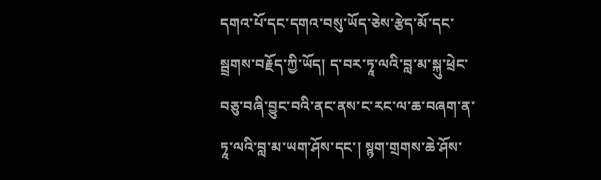དགའ་པོ་དང་དགའ་བསུ་ཡོད་ཅེས་རྩེད་མོ་དང་སྦྲགས་བརྗོད་ཀྱི་ཡོད། ད་བར་ཏཱ་ལའི་བླ་མ་སྐུ་ཕྲེང་བཅུ་བཞི་བྱུང་བའི་ནང་ནས་ང་རང་ལ་ཆ་བཞག་ན་ཏཱ་ལའི་བླ་མ་ཡག་ཤོས་དང་། སྙག་གྲགས་ཆེ་ཤོས་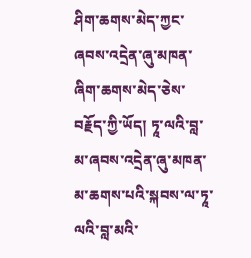ཤིག་ཆགས་མེད་ཀྱང་ཞབས་འདྲེན་ཞུ་མཁན་ཞིག་ཆགས་མེད་ཅེས་བརྗོད་ཀྱི་ཡོད། ཏཱ་ལའི་བླ་མ་ཞབས་འདྲེན་ཞུ་མཁན་མ་ཆགས་པའི་སྐབས་ལ་ཏཱ་ལའི་བླ་མའི་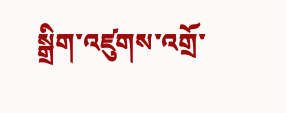སྒྲིག་འཛུགས་འགྲོ་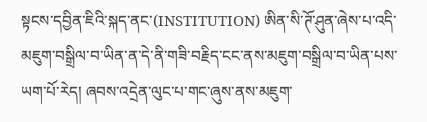སྟངས་དབྱིན་ཇིའི་སྐད་ནང་(INSTITUTION) ཨིན་སི་ཊོ་ཤུན་ཞེས་པ་འདི་མཇུག་བསྒྲིལ་བ་ཡིན་ན་དེ་ནི་གཟི་བརྗིད་ངང་ནས་མཇུག་བསྒྲིལ་བ་ཡིན་པས་ཡག་པོ་རེད། ཞབས་འདྲེན་ལུང་པ་གང་ཞུས་ནས་མཇུག་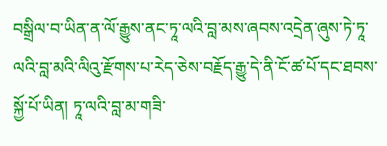བསྒྲིལ་བ་ཡིན་ན་ལོ་རྒྱུས་ནང་ཏཱ་ལའི་བླ་མས་ཞབས་འདྲེན་ཞུས་ཏེ་ཏཱ་ལའི་བླ་མའི་ལིའུ་རྫོགས་པ་རེད་ཅེས་བརྗོད་རྒྱུ་དེ་ནི་ངོ་ཚ་པོ་དང་ཐབས་སྐྱོ་པོ་ཡིན། ཏཱ་ལའི་བླ་མ་གཟི་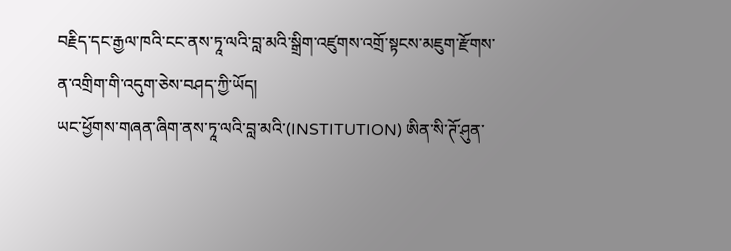བརྗིད་དང་རྒྱལ་ཁའི་ངང་ནས་ཏཱ་ལའི་བླ་མའི་སྒྲིག་འཛུགས་འགྲོ་སྟངས་མཇུག་རྫོགས་ན་འགྲིག་གི་འདུག་ཅེས་བཤད་ཀྱི་ཡོད།
ཡང་ཕྱོགས་གཞན་ཞིག་ནས་ཏཱ་ལའི་བླ་མའི་(INSTITUTION) ཨིན་སི་ཊོ་ཤུན་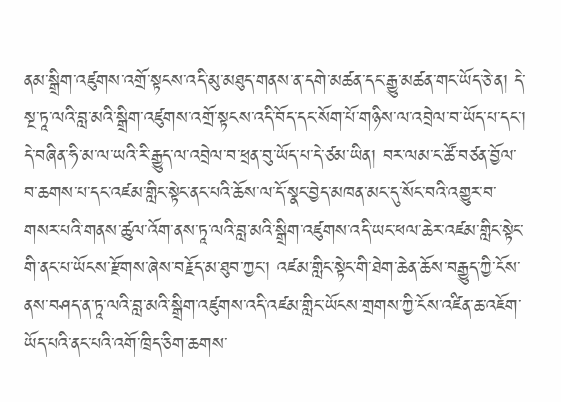ནམ་སྒྲིག་འཛུགས་འགྲོ་སྟངས་འདི་མུ་མཐུད་གནས་ན་དགེ་མཚན་དང་རྒྱུ་མཚན་གང་ཡོད་ཅེ་ན། དེ་སྔ་ཏཱ་ལའི་བླ་མའི་སྒྲིག་འཛུགས་འགྲོ་སྟངས་འདི་བོད་དང་སོག་པོ་གཉིས་ལ་འབྲེལ་བ་ཡོད་པ་དང་། དེ་བཞིན་ཧི་མ་ལ་ཡའི་རི་རྒྱུད་ལ་འབྲེལ་བ་ཕྲན་བུ་ཡོད་པ་དེ་ཙམ་ཡིན། བར་ལམ་ང་ཚོ་བཙན་བྱོལ་བ་ཆགས་པ་དང་འཛམ་གླིང་སྟེང་ནང་པའི་ཆོས་ལ་དོ་སྣང་བྱེད་མཁན་མང་དུ་སོང་བའི་འགྱུར་བ་གསར་པའི་གནས་ཚུལ་འོག་ནས་ཏཱ་ལའི་བླ་མའི་སྒྲིག་འཛུགས་འདི་ཡང་ཕལ་ཆེར་འཛམ་གླིང་སྟེང་གི་ནང་པ་ཡོངས་རྫོགས་ཞེས་བརྗོད་མ་ཐུབ་ཀྱང་། འཛམ་གླིང་སྟེང་གི་ཐེག་ཆེན་ཆོས་བརྒྱུད་ཀྱི་ངོས་ནས་བཤད་ན་ཏཱ་ལའི་བླ་མའི་སྒྲིག་འཛུགས་འདི་འཛམ་གླིང་ཡོངས་གྲགས་ཀྱི་ངོས་འཛིན་ཆ་འཇོག་ཡོད་པའི་ནང་པའི་འགོ་ཁྲིད་ཅིག་ཆགས་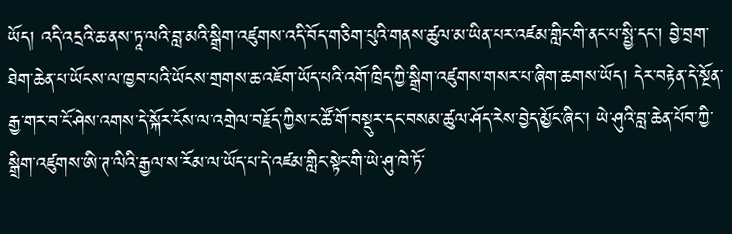ཡོད། འདི་འདྲའི་ཆ་ནས་ཏཱ་ལའི་བླ་མའི་སྒྲིག་འཛུགས་འདི་བོད་གཅིག་པུའི་གནས་ཚུལ་མ་ཡིན་པར་འཛམ་གླིང་གི་ནང་པ་སྤྱི་དང་། བྱེ་བྲག་ཐེག་ཆེན་པ་ཡོངས་ལ་ཁྱབ་པའི་ཡོངས་གྲགས་ཆ་འཇོག་ཡོད་པའི་འགོ་ཁྲིད་ཀྱི་སྒྲིག་འཛུགས་གསར་པ་ཞིག་ཆགས་ཡོད། དེར་བརྟེན་དེ་སྔོན་རྒྱ་གར་བ་ངོ་ཤེས་འགས་དེ་སྐོར་ངོས་ལ་འགྲེལ་བརྗོད་ཀྱིས་ང་ཚོ་གོ་བསྡུར་དང་བསམ་ཚུལ་ཤོད་རེས་བྱེད་མྱོང་ཞིང་། ཡེ་ཤུའི་བླ་ཆེན་པོབ་ཀྱི་སྒྲིག་འཛུགས་ཨི་ཊ་ལིའི་རྒྱལ་ས་རོམ་ལ་ཡོད་པ་དེ་འཛམ་གླིང་སྟེང་གི་ཡེ་ཤུ་ཁེ་ཏོ་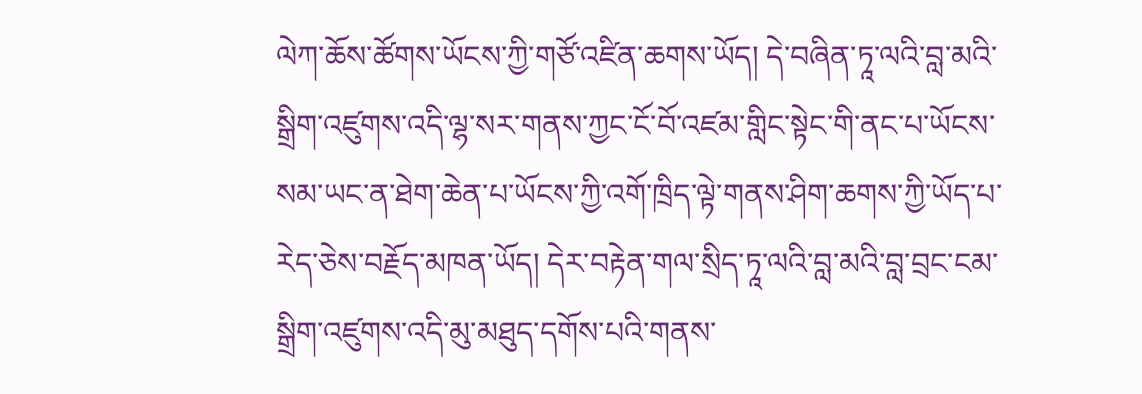ལེཀ་ཆོས་ཚོགས་ཡོངས་ཀྱི་གཙོ་འཛིན་ཆགས་ཡོད། དེ་བཞིན་ཏཱ་ལའི་བླ་མའི་སྒྲིག་འཛུགས་འདི་ལྷ་སར་གནས་ཀྱང་ངོ་བོ་འཛམ་གླིང་སྟེང་གི་ནང་པ་ཡོངས་སམ་ཡང་ན་ཐེག་ཆེན་པ་ཡོངས་ཀྱི་འགོ་ཁྲིད་ལྟེ་གནས་ཤིག་ཆགས་ཀྱི་ཡོད་པ་རེད་ཅེས་བརྗོད་མཁན་ཡོད། དེར་བརྟེན་གལ་སྲིད་ཏཱ་ལའི་བླ་མའི་བླ་བྲང་ངམ་སྒྲིག་འཛུགས་འདི་མུ་མཐུད་དགོས་པའི་གནས་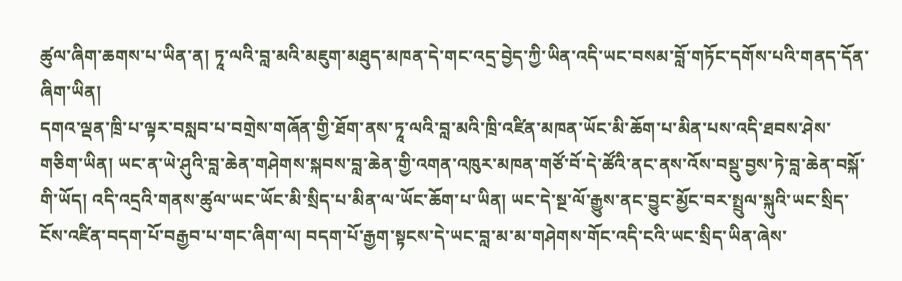ཚུལ་ཞིག་ཆགས་པ་ཡིན་ན། ཏཱ་ལའི་བླ་མའི་མཇུག་མཐུད་མཁན་དེ་གང་འདྲ་བྱེད་ཀྱི་ཡིན་འདི་ཡང་བསམ་བློ་གཏོང་དགོས་པའི་གནད་དོན་ཞིག་ཡིན།
དགའ་ལྡན་ཁྲི་པ་ལྟར་བསླབ་པ་བགྲེས་གཞོན་གྱི་ཐོག་ནས་ཏཱ་ལའི་བླ་མའི་ཁྲི་འཛིན་མཁན་ཡོང་མི་ཆོག་པ་མིན་པས་འདི་ཐབས་ཤེས་གཅིག་ཡིན། ཡང་ན་ཡེ་ཤུའི་བླ་ཆེན་གཤེགས་སྐབས་བླ་ཆེན་གྱི་འགན་འཁུར་མཁན་གཙོ་བོ་དེ་ཚོའི་ནང་ནས་འོས་བསྡུ་བྱས་ཏེ་བླ་ཆེན་བསྐོ་གི་ཡོད། འདི་འདྲའི་གནས་ཚུལ་ཡང་ཡོང་མི་སྲིད་པ་མིན་ལ་ཡོང་ཆོག་པ་ཡིན། ཡང་དེ་སྔ་ལོ་རྒྱུས་ནང་བྱུང་མྱོང་བར་སྤྲུལ་སྐུའི་ཡང་སྲིད་ངོས་འཛིན་བདག་པོ་བརྒྱབ་པ་གང་ཞིག་ལ། བདག་པོ་རྒྱག་སྟངས་དེ་ཡང་བླ་མ་མ་གཤེགས་གོང་འདི་ངའི་ཡང་སྲིད་ཡིན་ཞེས་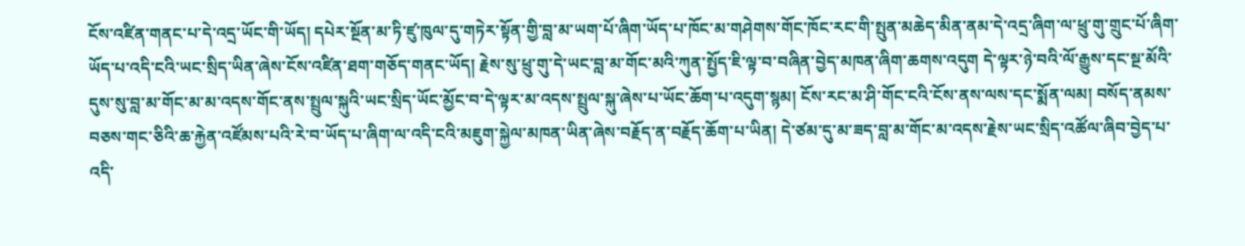ངོས་འཛིན་གནང་པ་དེ་འདྲ་ཡོང་གི་ཡོད། དཔེར་སྔོན་མ་ཏི་ཛུ་ཁུལ་དུ་གཏེར་སྟོན་གྱི་བླ་མ་ཡག་པོ་ཞིག་ཡོད་པ་ཁོང་མ་གཤེགས་གོང་ཁོང་རང་གི་སྤུན་མཆེད་མིན་ནམ་དེ་འདྲ་ཞིག་ལ་ཕྲུ་གུ་གྲུང་པོ་ཞིག་ཡོད་པ་འདི་ངའི་ཡང་སྲིད་ཡིན་ཞེས་ངོས་འཛིན་ཐག་གཅོད་གནང་ཡོད། རྗེས་སུ་ཕྲུ་གུ་དེ་ཡང་བླ་མ་གོང་མའི་ཀུན་སྤྱོད་ཇི་ལྟ་བ་བཞིན་བྱེད་མཁན་ཞིག་ཆགས་འདུག དེ་ལྟར་ཉེ་བའི་ལོ་རྒྱུས་དང་སྔ་མོའི་དུས་སུ་བླ་མ་གོང་མ་མ་འདས་གོང་ནས་སྤྲུལ་སྐུའི་ཡང་སྲིད་ཡོང་མྱོང་བ་དེ་ལྟར་མ་འདས་སྤྲུལ་སྐུ་ཞེས་པ་ཡོང་ཆོག་པ་འདུག་སྙམ། ངོས་རང་མ་ཤི་གོང་ངའི་ངོས་ནས་ལས་དང་སྨོན་ལམ། བསོད་ནམས་བཅས་གང་ཅིའི་ཆ་རྐྱེན་འཛོམས་པའི་རེ་བ་ཡོད་པ་ཞིག་ལ་འདི་ངའི་མཇུག་སྐྱེལ་མཁན་ཡིན་ཞེས་བརྗོད་ན་བརྗོད་ཆོག་པ་ཡིན། དེ་ཙམ་དུ་མ་ཟད་བླ་མ་གོང་མ་འདས་རྗེས་ཡང་སྲིད་འཚོལ་ཞིབ་བྱེད་པ་འདི་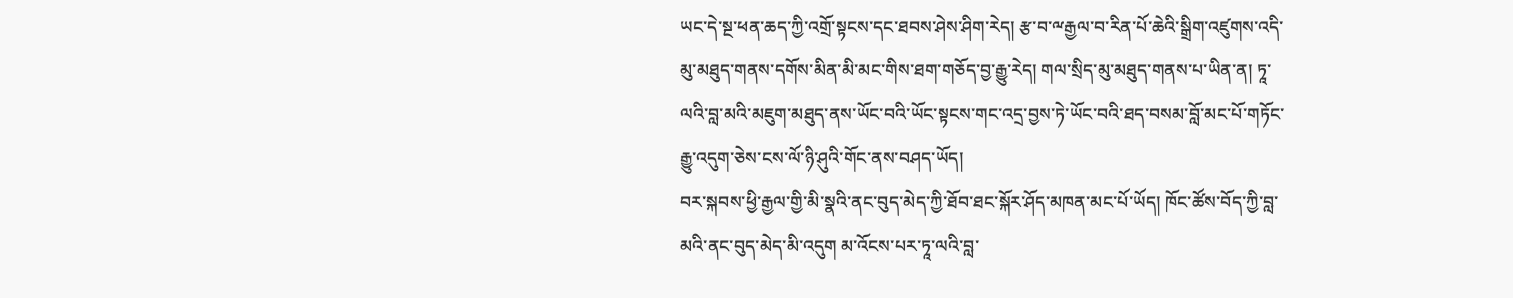ཡང་དེ་སྔ་ཕན་ཆད་ཀྱི་འགྲོ་སྟངས་དང་ཐབས་ཤེས་ཤིག་རེད། རྩ་བ་ྋརྒྱལ་བ་རིན་པོ་ཆེའི་སྒྲིག་འཛུགས་འདི་མུ་མཐུད་གནས་དགོས་མིན་མི་མང་གིས་ཐག་གཅོད་བྱ་རྒྱུ་རེད། གལ་སྲིད་མུ་མཐུད་གནས་པ་ཡིན་ན། ཏཱ་ལའི་བླ་མའི་མཇུག་མཐུད་ནས་ཡོང་བའི་ཡོང་སྟངས་གང་འདྲ་བྱས་ཏེ་ཡོང་བའི་ཐད་བསམ་བློ་མང་པོ་གཏོང་རྒྱུ་འདུག་ཅེས་ངས་ལོ་ཉི་ཤུའི་གོང་ནས་བཤད་ཡོད།
བར་སྐབས་ཕྱི་རྒྱལ་གྱི་མི་སྣའི་ནང་བུད་མེད་ཀྱི་ཐོབ་ཐང་སྐོར་ཤོད་མཁན་མང་པོ་ཡོད། ཁོང་ཚོས་བོད་ཀྱི་བླ་མའི་ནང་བུད་མེད་མི་འདུག མ་འོངས་པར་ཏཱ་ལའི་བླ་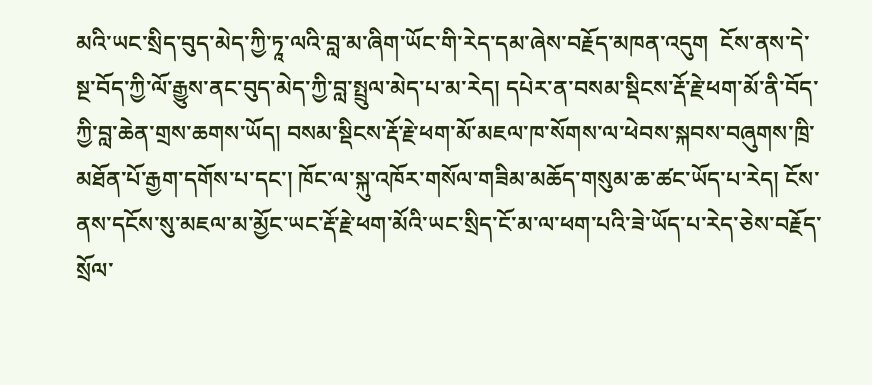མའི་ཡང་སྲིད་བུད་མེད་ཀྱི་ཏཱ་ལའི་བླ་མ་ཞིག་ཡོང་གི་རེད་དམ་ཞེས་བརྗོད་མཁན་འདུག  ངོས་ནས་དེ་སྔ་བོད་ཀྱི་ལོ་རྒྱུས་ནང་བུད་མེད་ཀྱི་བླ་སྤྲུལ་མེད་པ་མ་རེད། དཔེར་ན་བསམ་སྡིངས་རྡོ་རྗེ་ཕག་མོ་ནི་བོད་ཀྱི་བླ་ཆེན་གྲས་ཆགས་ཡོད། བསམ་སྡིངས་རྡོ་རྗེ་ཕག་མོ་མཇལ་ཁ་སོགས་ལ་ཕེབས་སྐབས་བཞུགས་ཁྲི་མཐོན་པོ་རྒྱག་དགོས་པ་དང་། ཁོང་ལ་སྐུ་འཁོར་གསོལ་གཟིམ་མཆོད་གསུམ་ཆ་ཚང་ཡོད་པ་རེད། ངོས་ནས་དངོས་སུ་མཇལ་མ་མྱོང་ཡང་རྡོ་རྗེ་ཕག་མོའི་ཡང་སྲིད་ངོ་མ་ལ་ཕག་པའི་ཟེ་ཡོད་པ་རེད་ཅེས་བརྗོད་སྲོལ་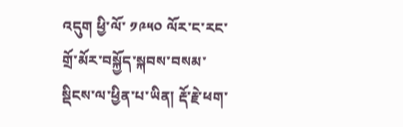འདུག ཕྱི་ལོ་ ༡༩༥༠ ལོར་ང་རང་གྲོ་མོར་བསྐྱོད་སྐབས་བསམ་སྡིངས་ལ་ཕྱིན་པ་ཡིན། རྡོ་རྗེ་ཕག་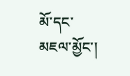མོ་དང་མཇལ་མྱོང་།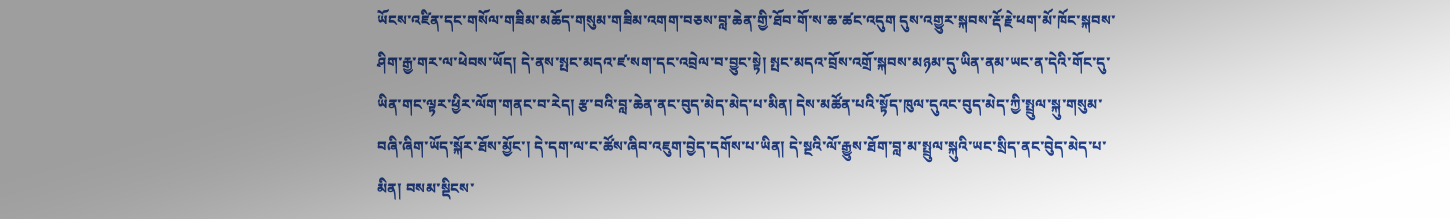ཡོངས་འཛིན་དང་གསོལ་གཟིམ་མཆོད་གསུམ་གཟིམ་འགག་བཅས་བླ་ཆེན་གྱི་ཐོབ་གོ་ས་ཆ་ཚང་འདུག དུས་འགྱུར་སྐབས་རྡོ་རྗེ་ཕག་མོ་ཁོང་སྐབས་ཤིག་རྒྱ་གར་ལ་ཕེབས་ཡོད། དེ་ནས་སྤང་མདའ་ཛ་སག་དང་འབྲེལ་བ་བྱུང་སྟེ། སྤང་མདའ་བྲོས་འགྲོ་སྐབས་མཉམ་དུ་ཡིན་ནམ་ཡང་ན་དེའི་གོང་དུ་ཡིན་གང་ལྟར་ཕྱིར་ལོག་གནང་བ་རེད། རྩ་བའི་བླ་ཆེན་ནང་བུད་མེད་མེད་པ་མིན། དེས་མཚོན་པའི་སྟོད་ཁུལ་དུའང་བུད་མེད་ཀྱི་སྤྲུལ་སྐུ་གསུམ་བཞི་ཞིག་ཡོད་སྐོར་ཐོས་མྱོང་། དེ་དག་ལ་ང་ཚོས་ཞིབ་འཇུག་བྱེད་དགོས་པ་ཡིན། དེ་སྔའི་ལོ་རྒྱུས་ཐོག་བླ་མ་སྤྲུལ་སྐུའི་ཡང་སྲིད་ནང་བེུད་མེད་པ་མིན། བསམ་སྡིངས་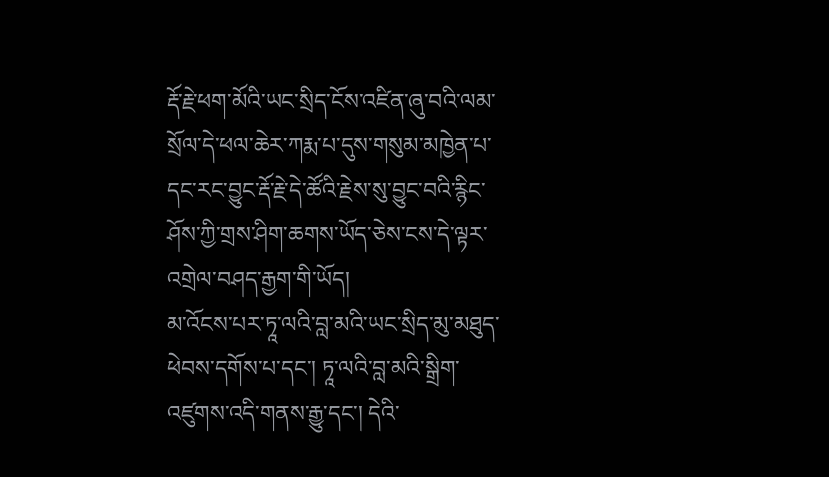རྡོ་རྗེ་ཕག་མོའི་ཡང་སྲིད་ངོས་འཛིན་ཞུ་བའི་ལམ་སྲོལ་དེ་ཕལ་ཆེར་ཀརྨ་པ་དུས་གསུམ་མཁྱེན་པ་དང་རང་བྱུང་རྡོ་རྗེ་དེ་ཚོའི་རྗེས་སུ་བྱུང་བའི་རྙིང་ཤོས་ཀྱི་གྲས་ཤིག་ཆགས་ཡོད་ཅེས་ངས་དེ་ལྟར་འགྲེལ་བཤད་རྒྱག་གི་ཡོད།
མ་འོངས་པར་ཏཱ་ལའི་བླ་མའི་ཡང་སྲིད་མུ་མཐུད་ཕེབས་དགོས་པ་དང་། ཏཱ་ལའི་བླ་མའི་སྒྲིག་འཛུགས་འདི་གནས་རྒྱུ་དང་། དེའི་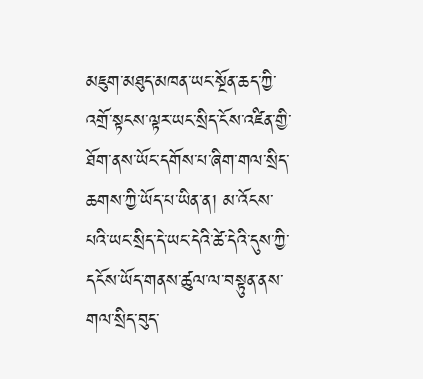མཇུག་མཐུད་མཁན་ཡང་སྔོན་ཆད་ཀྱི་འགྲོ་སྟངས་ལྟར་ཡང་སྲིད་ངོས་འཛིན་གྱི་ཐོག་ནས་ཡོང་དགོས་པ་ཞིག་གལ་སྲིད་ཆགས་ཀྱི་ཡོད་པ་ཡིན་ན། མ་འོངས་པའི་ཡང་སྲིད་དེ་ཡང་དེའི་ཚེ་དེའི་དུས་ཀྱི་དངོས་ཡོད་གནས་ཚུལ་ལ་བསྟུན་ནས་གལ་སྲིད་བུད་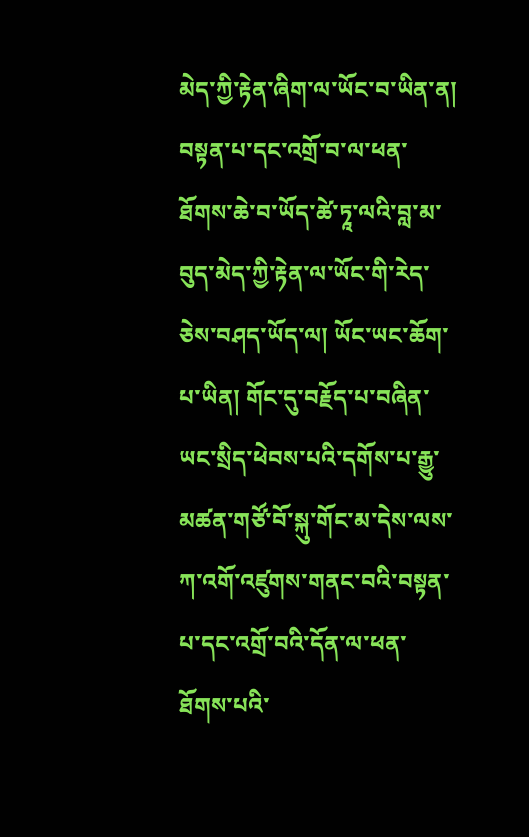མེད་ཀྱི་རྟེན་ཞིག་ལ་ཡོང་བ་ཡིན་ན། བསྟན་པ་དང་འགྲོ་བ་ལ་ཕན་ཐོགས་ཆེ་བ་ཡོད་ཚེ་ཏཱ་ལའི་བླ་མ་བུད་མེད་ཀྱི་རྟེན་ལ་ཡོང་གི་རེད་ཅེས་བཤད་ཡོད་ལ། ཡོང་ཡང་ཆོག་པ་ཡིན། གོང་དུ་བརྗོད་པ་བཞིན་ཡང་སྲིད་ཕེབས་པའི་དགོས་པ་རྒྱུ་མཚན་གཙོ་བོ་སྐུ་གོང་མ་དེས་ལས་ཀ་འགོ་འཛུགས་གནང་བའི་བསྟན་པ་དང་འགྲོ་བའི་དོན་ལ་ཕན་ཐོགས་པའི་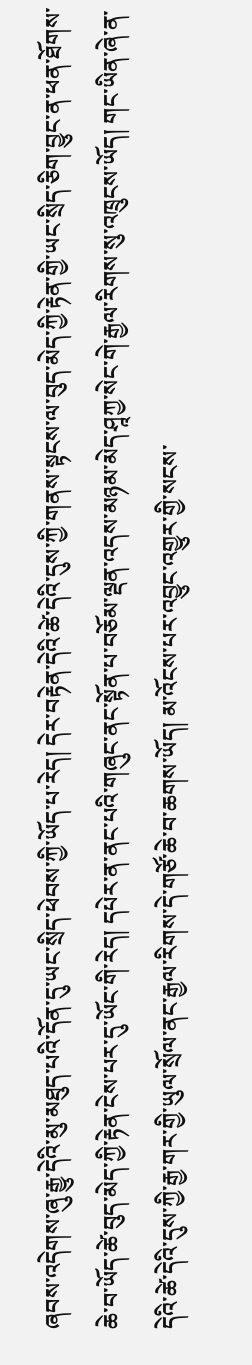ཞབས་འདེགས་ཞུ་རྒྱུ་དེའི་མུ་མཐུད་པའི་དོན་དུ་ཡང་སྲིད་ཕེབས་ཀྱི་ཡོད་པ་རེད། དེར་བརྟེན་དེའི་ཚེ་དེའི་དུས་ཀྱི་གནས་སྟངས་ལ་བུད་མེད་ཀྱི་རྟེན་གྱི་ཡང་སྲིད་ཅིག་བྱུང་ན་ཕན་ཐོགས་ཆེ་བ་ཡོད་ཚེ་བུད་མེད་ཀྱི་རྟེན་ངེས་པར་དུ་ཡོང་གི་རེད། དཔེར་ན་ནང་པའི་གཞུང་ནང་སྟོན་པ་བཅོམ་ལྡན་འདས་མཉམ་མེད་ཤཱཀྱ་སེང་གེ་རྒྱལ་རིགས་སུ་འཁྲུངས་ཡོད། གང་ཡིན་ཞེ་ན་དེའི་ཚེ་དེའི་དུས་ཀྱི་རྒྱ་གར་གྱི་ཡུལ་སྲོལ་ནང་རྒྱལ་རིགས་དེ་གཙོ་ཆེ་བ་ཆགས་ཡོད། མ་འོངས་པར་འབྱུང་འགྱུར་གྱི་སངས་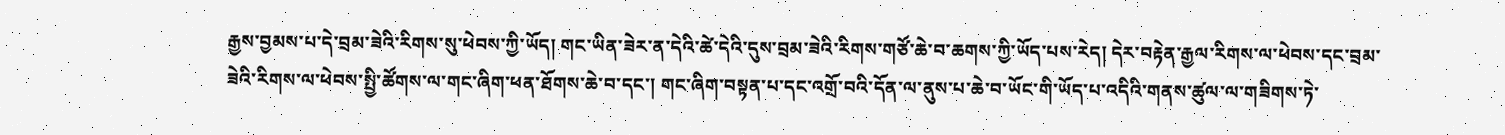རྒྱས་བྱམས་པ་དེ་བྲམ་ཟེའི་རིགས་སུ་ཕེབས་ཀྱི་ཡོད། གང་ཡིན་ཟེར་ན་དེའི་ཚེ་དེའི་དུས་བྲམ་ཟེའི་རིགས་གཙོ་ཆེ་བ་ཆགས་ཀྱི་ཡོད་པས་རེད། དེར་བརྟེན་རྒྱལ་རིགས་ལ་ཕེབས་དང་བྲམ་ཟེའི་རིགས་ལ་ཕེབས་སྤྱི་ཚོགས་ལ་གང་ཞིག་ཕན་ཐོགས་ཆེ་བ་དང་། གང་ཞིག་བསྟན་པ་དང་འགྲོ་བའི་དོན་ལ་ནུས་པ་ཆེ་བ་ཡོང་གི་ཡོད་པ་འདིའི་གནས་ཚུལ་ལ་གཟིགས་ཏེ་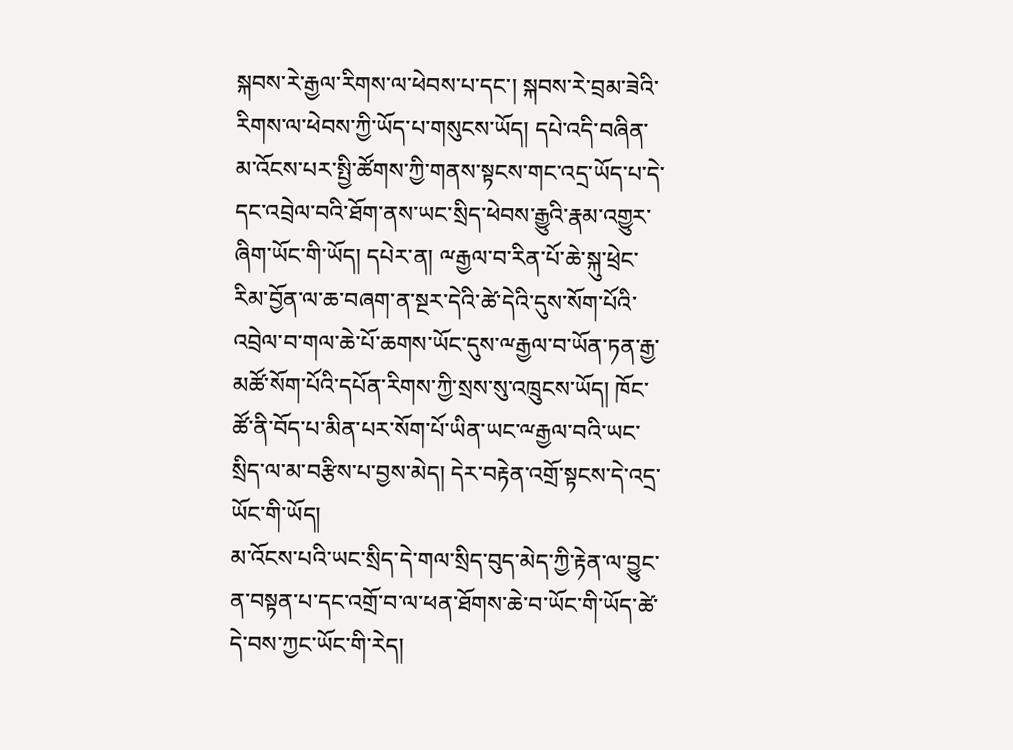སྐབས་རེ་རྒྱལ་རིགས་ལ་ཕེབས་པ་དང་། སྐབས་རེ་བྲམ་ཟེའི་རིགས་ལ་ཕེབས་ཀྱི་ཡོད་པ་གསུངས་ཡོད། དཔེ་འདི་བཞིན་མ་འོངས་པར་སྤྱི་ཚོགས་ཀྱི་གནས་སྟངས་གང་འདྲ་ཡོད་པ་དེ་དང་འབྲེལ་བའི་ཐོག་ནས་ཡང་སྲིད་ཕེབས་རྒྱུའི་རྣམ་འགྱུར་ཞིག་ཡོང་གི་ཡོད། དཔེར་ན། ྋརྒྱལ་བ་རིན་པོ་ཆེ་སྐུ་ཕྲེང་རིམ་བྱོན་ལ་ཆ་བཞག་ན་སྔར་དེའི་ཚེ་དེའི་དུས་སོག་པོའི་འབྲེལ་བ་གལ་ཆེ་པོ་ཆགས་ཡོང་དུས་ྋརྒྱལ་བ་ཡོན་ཏན་རྒྱ་མཚོ་སོག་པོའི་དཔོན་རིགས་ཀྱི་སྲས་སུ་འཁྲུངས་ཡོད། ཁོང་ཚོ་ནི་བོད་པ་མིན་པར་སོག་པོ་ཡིན་ཡང་ྋརྒྱལ་བའི་ཡང་སྲིད་ལ་མ་བརྩིས་པ་བྱས་མེད། དེར་བརྟེན་འགྲོ་སྟངས་དེ་འདྲ་ཡོང་གི་ཡོད།
མ་འོངས་པའི་ཡང་སྲིད་དེ་གལ་སྲིད་བུད་མེད་ཀྱི་རྟེན་ལ་བྱུང་ན་བསྟན་པ་དང་འགྲོ་བ་ལ་ཕན་ཐོགས་ཆེ་བ་ཡོང་གི་ཡོད་ཚེ་དེ་བས་ཀྱང་ཡོང་གི་རེད།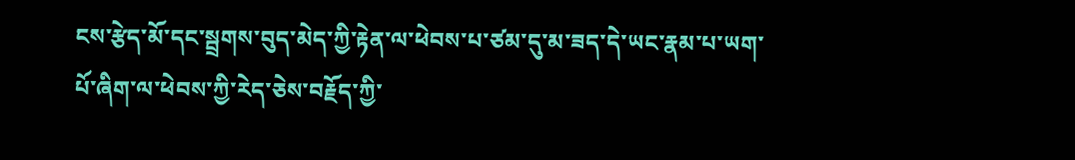ངས་རྩེད་མོ་དང་སྦྲགས་བུད་མེད་ཀྱི་རྟེན་ལ་ཕེབས་པ་ཙམ་དུ་མ་ཟད་དེ་ཡང་རྣམ་པ་ཡག་པོ་ཞིག་ལ་ཕེབས་ཀྱི་རེད་ཅེས་བརྗོད་ཀྱི་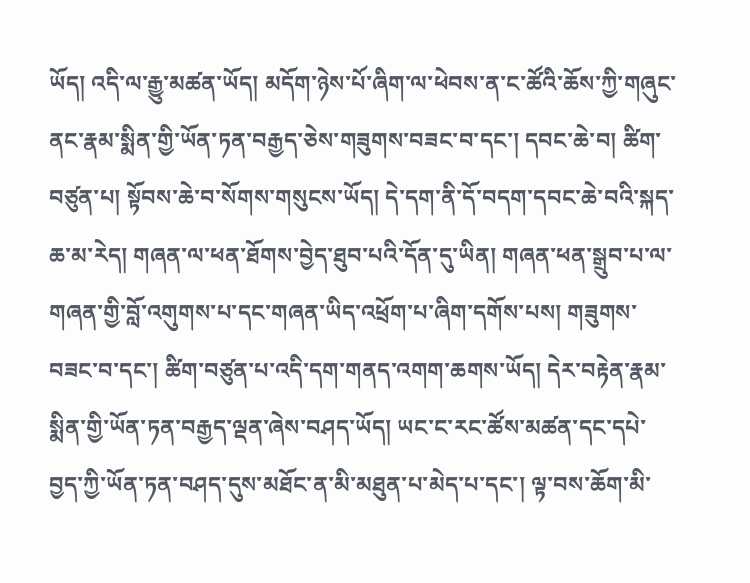ཡོད། འདི་ལ་རྒྱུ་མཚན་ཡོད། མདོག་ཉེས་པོ་ཞིག་ལ་ཕེབས་ན་ང་ཚོའི་ཆོས་ཀྱི་གཞུང་ནང་རྣམ་སྨིན་གྱི་ཡོན་ཏན་བརྒྱད་ཅེས་གཟུགས་བཟང་བ་དང་། དབང་ཆེ་བ། ཚིག་བཙུན་པ། སྟོབས་ཆེ་བ་སོགས་གསུངས་ཡོད། དེ་དག་ནི་དོ་བདག་དབང་ཆེ་བའི་སྐད་ཆ་མ་རེད། གཞན་ལ་ཕན་ཐོགས་བྱེད་ཐུབ་པའི་དོན་དུ་ཡིན། གཞན་ཕན་སྒྲུབ་པ་ལ་གཞན་གྱི་བློ་འགུགས་པ་དང་གཞན་ཡིད་འཕྲོག་པ་ཞིག་དགོས་པས། གཟུགས་བཟང་བ་དང་། ཚིག་བཙུན་པ་འདི་དག་གནད་འགག་ཆགས་ཡོད། དེར་བརྟེན་རྣམ་སྨིན་གྱི་ཡོན་ཏན་བརྒྱད་ལྡན་ཞེས་བཤད་ཡོད། ཡང་ང་རང་ཚོས་མཚན་དང་དཔེ་བྱད་ཀྱི་ཡོན་ཏན་བཤད་དུས་མཐོང་ན་མི་མཐུན་པ་མེད་པ་དང་། ལྟ་བས་ཆོག་མི་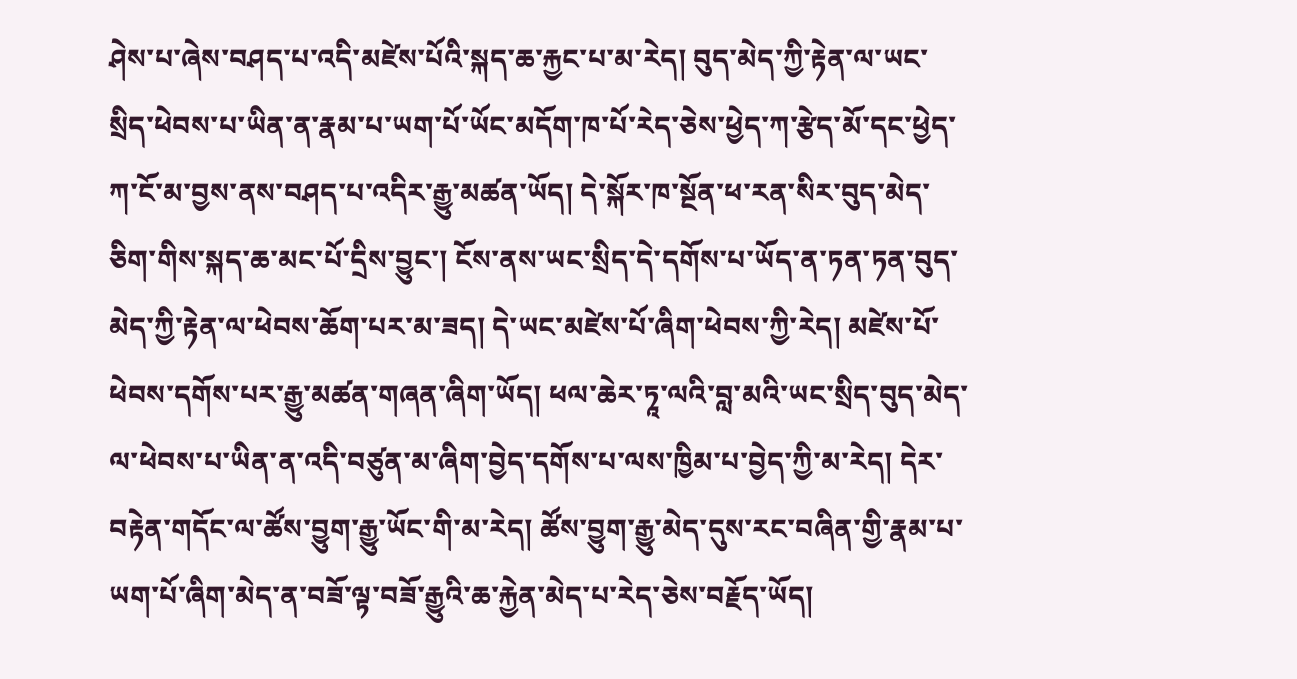ཤེས་པ་ཞེས་བཤད་པ་འདི་མཛེས་པོའི་སྐད་ཆ་རྐྱང་པ་མ་རེད། བུད་མེད་ཀྱི་རྟེན་ལ་ཡང་སྲིད་ཕེབས་པ་ཡིན་ན་རྣམ་པ་ཡག་པོ་ཡོང་མདོག་ཁ་པོ་རེད་ཅེས་ཕྱེད་ཀ་རྩེད་མོ་དང་ཕྱེད་ཀ་ངོ་མ་བྱས་ནས་བཤད་པ་འདིར་རྒྱུ་མཚན་ཡོད། དེ་སྐོར་ཁ་སྔོན་ཕ་རན་སིར་བུད་མེད་ཅིག་གིས་སྐད་ཆ་མང་པོ་དྲིས་བྱུང་། ངོས་ནས་ཡང་སྲིད་དེ་དགོས་པ་ཡོད་ན་ཏན་ཏན་བུད་མེད་ཀྱི་རྟེན་ལ་ཕེབས་ཆོག་པར་མ་ཟད། དེ་ཡང་མཛེས་པོ་ཞིག་ཕེབས་ཀྱི་རེད། མཛེས་པོ་ཕེབས་དགོས་པར་རྒྱུ་མཚན་གཞན་ཞིག་ཡོད། ཕལ་ཆེར་ཏཱ་ལའི་བླ་མའི་ཡང་སྲིད་བུད་མེད་ལ་ཕེབས་པ་ཡིན་ན་འདི་བཙུན་མ་ཞིག་བྱེད་དགོས་པ་ལས་ཁྱིམ་པ་བྱེད་ཀྱི་མ་རེད། དེར་བརྟེན་གདོང་ལ་ཚོས་བྱུག་རྒྱུ་ཡོང་གི་མ་རེད། ཚོས་བྱུག་རྒྱུ་མེད་དུས་རང་བཞིན་གྱི་རྣམ་པ་ཡག་པོ་ཞིག་མེད་ན་བཟོ་ལྟ་བཟོ་རྒྱུའི་ཆ་རྐྱེན་མེད་པ་རེད་ཅེས་བརྗོད་ཡོད།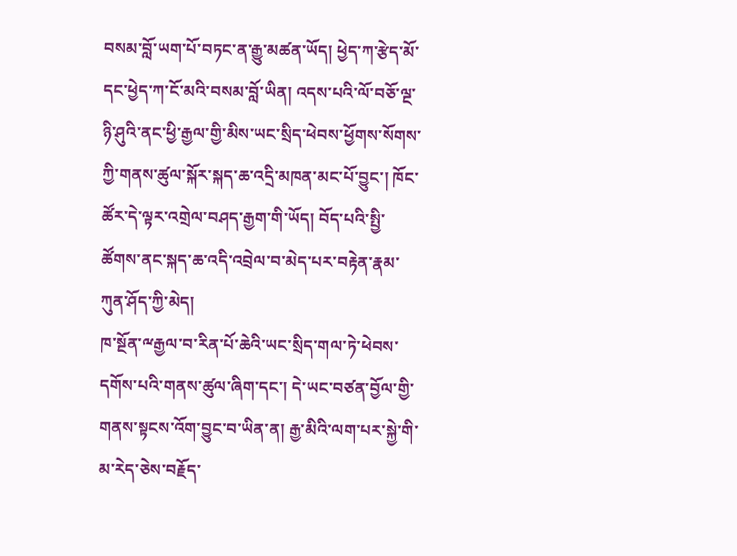བསམ་བློ་ཡག་པོ་བཏང་ན་རྒྱུ་མཚན་ཡོད། ཕྱེད་ཀ་རྩེད་མོ་དང་ཕྱེད་ཀ་ངོ་མའི་བསམ་བློ་ཡིན། འདས་པའི་ལོ་བཅོ་ལྔ་ཉི་ཤུའི་ནང་ཕྱི་རྒྱལ་གྱི་མིས་ཡང་སྲིད་ཕེབས་ཕྱོགས་སོགས་ཀྱི་གནས་ཚུལ་སྐོར་སྐད་ཆ་འདྲི་མཁན་མང་པོ་བྱུང་། ཁོང་ཚོར་དེ་ལྟར་འགྲེལ་བཤད་རྒྱག་གི་ཡོད། བོད་པའི་སྤྱི་ཚོགས་ནང་སྐད་ཆ་འདི་འབྲེལ་བ་མེད་པར་བརྟེན་རྣམ་ཀུན་ཤོད་ཀྱི་མེད།
ཁ་སྔོན་ྋརྒྱལ་བ་རིན་པོ་ཆེའི་ཡང་སྲིད་གལ་ཏེ་ཕེབས་དགོས་པའི་གནས་ཚུལ་ཞིག་དང་། དེ་ཡང་བཙན་བྱོལ་གྱི་གནས་སྟངས་འོག་བྱུང་བ་ཡིན་ན། རྒྱ་མིའི་ལག་པར་སྐྱེ་གི་མ་རེད་ཅེས་བརྗོད་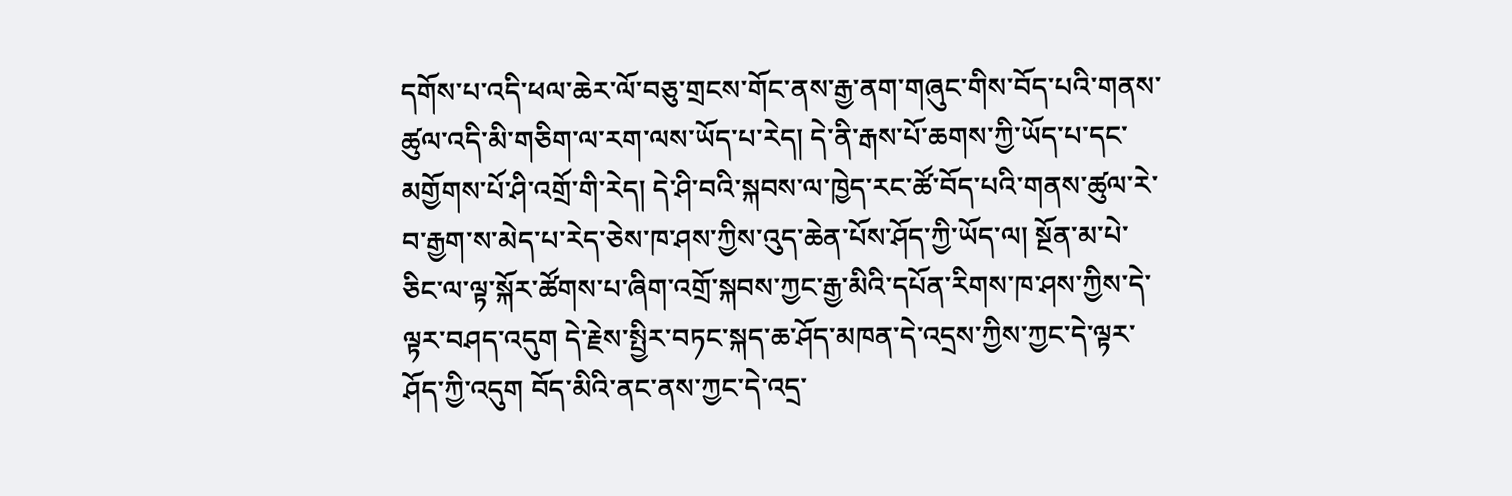དགོས་པ་འདི་ཕལ་ཆེར་ལོ་བཅུ་གྲངས་གོང་ནས་རྒྱ་ནག་གཞུང་གིས་བོད་པའི་གནས་ཚུལ་འདི་མི་གཅིག་ལ་རག་ལས་ཡོད་པ་རེད། དེ་ནི་རྒས་པོ་ཆགས་ཀྱི་ཡོད་པ་དང་མགྱོགས་པོ་ཤི་འགྲོ་གི་རེད། དེ་ཤི་བའི་སྐབས་ལ་ཁྱེད་རང་ཚོ་བོད་པའི་གནས་ཚུལ་རེ་བ་རྒྱག་ས་མེད་པ་རེད་ཅེས་ཁ་ཤས་ཀྱིས་འུད་ཆེན་པོས་ཤོད་ཀྱི་ཡོད་ལ། སྔོན་མ་པེ་ཅིང་ལ་ལྟ་སྐོར་ཚོགས་པ་ཞིག་འགྲོ་སྐབས་ཀྱང་རྒྱ་མིའི་དཔོན་རིགས་ཁ་ཤས་ཀྱིས་དེ་ལྟར་བཤད་འདུག དེ་རྗེས་སྤྱིར་བཏང་སྐད་ཆ་ཤོད་མཁན་དེ་འདྲས་ཀྱིས་ཀྱང་དེ་ལྟར་ཤོད་ཀྱི་འདུག བོད་མིའི་ནང་ནས་ཀྱང་དེ་འདྲ་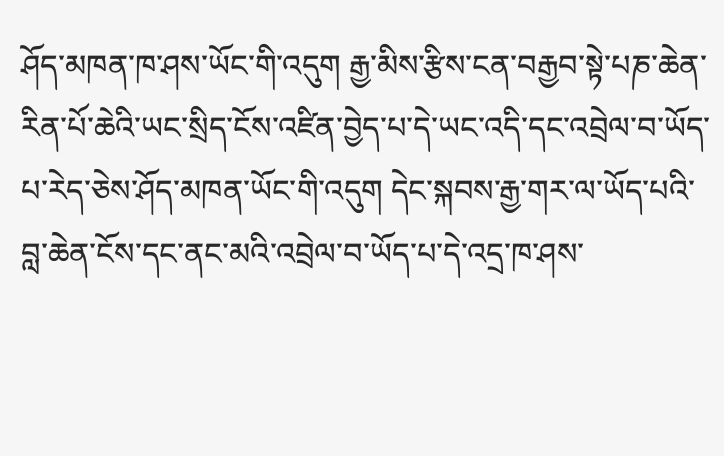ཤོད་མཁན་ཁ་ཤས་ཡོང་གི་འདུག རྒྱ་མིས་རྩིས་ངན་བརྒྱབ་སྟེ་པཎ་ཆེན་རིན་པོ་ཆེའི་ཡང་སྲིད་ངོས་འཛིན་བྱེད་པ་དེ་ཡང་འདི་དང་འབྲེལ་བ་ཡོད་པ་རེད་ཅེས་ཤོད་མཁན་ཡོང་གི་འདུག དེང་སྐབས་རྒྱ་གར་ལ་ཡོད་པའི་བླ་ཆེན་ངོས་དང་ནང་མའི་འབྲེལ་བ་ཡོད་པ་དེ་འདྲ་ཁ་ཤས་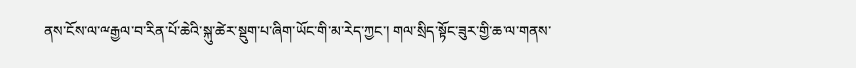ནས་ངོས་ལ་ྋརྒྱལ་བ་རིན་པོ་ཆེའི་སྐུ་ཚེར་སྡུག་པ་ཞིག་ཡོང་གི་མ་རེད་ཀྱང་། གལ་སྲིད་སྟོང་ཟུར་གྱི་ཆ་ལ་གནས་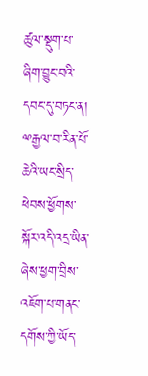ཚུལ་སྡུག་པ་ཞིག་བྱུང་བའི་དབང་དུ་བཏང་ན། ྋརྒྱལ་བ་རིན་པོ་ཆེའི་ཡང་སྲིད་ཕེབས་ཕྱོགས་སྐོར་འདི་འདྲ་ཡིན་ཞེས་ཕྱག་བྲིས་འཇོག་པ་གནང་དགོས་ཀྱི་ཡོད་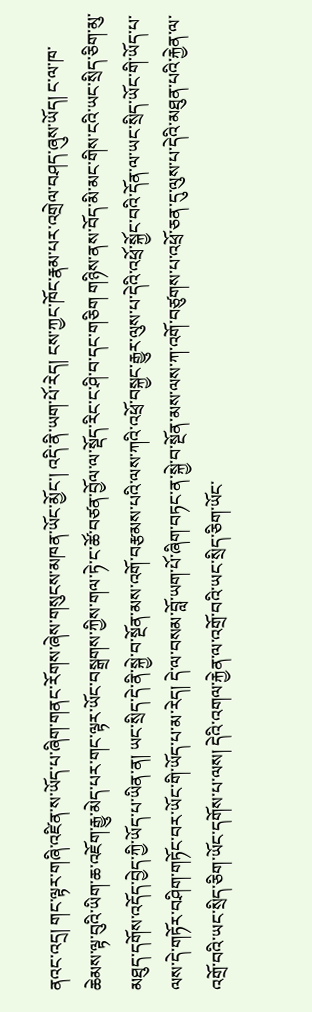ནའང་འདྲ། གང་ལྟར་གཞི་འཛིན་ས་ཡོད་པ་ཞིག་གནང་རོགས་ཞེས་གསུངས་མཁན་ཡོང་མྱོང་། འདི་ནི་ཡག་པོ་རེད། ངས་ཀྱང་ཁོང་རྣམ་པར་འགྲེལ་བཤད་ཞུས་ཡོད། ང་ལ་ཁ་ཆེམས་ལྟ་བུའི་ཡིག་ཆ་འཇོག་རྒྱུ་མེད་པར་གང་ལྟར་ཡོང་བསྒྲགས་ཀྱིས་གལ་ཏེ་ང་ཚོ་བཙན་བྱོལ་ལ་སྡོད་རིང་ང་ཤི་བ་དང་གཅིག གཉིས་ནས་བོད་མི་མང་གིས་ངའི་ཡང་སྲིད་ཅིག་མུ་མཐུད་དགོས་འདོད་བྱེད་ཀྱི་ཡོད་པ་ཡིན་ན། ཡང་སྲིད་དེ་ནི་སྐྱེ་བ་སྔོན་མས་འགོ་བརྩམས་པའི་ལས་ཀའི་འཕྲོ་བསྐྱང་རྒྱུར་ལུས་པ་དེའི་འཕྲོ་སྐྱོང་བའི་དོན་ལ་ཡང་སྲིད་ཡོང་གི་ཡོད་པ་ལས་དེ་གཏོར་བཤིག་གཏོང་བར་ཡོང་གི་ཡོད་པ་མ་རེད། དེ་ལ་བསམ་བློ་ཡག་པོ་ཞིག་བཏང་ན་སྐྱེ་བ་སྔོན་མས་ལས་ཀ་འགོ་བཙུགས་པ་འཕྲོ་ཅན་དུ་ལུས་པ་དེའི་མཐུན་པའི་རྐྱེན་ལ་འགྲོ་བའི་ཡང་སྲིད་ཅིག་ཡོང་དགོས་པ་ལས། དེའི་འགལ་རྐྱེན་ལ་འགྲོ་བའི་ཡང་སྲིད་ཅིག་ཡོང་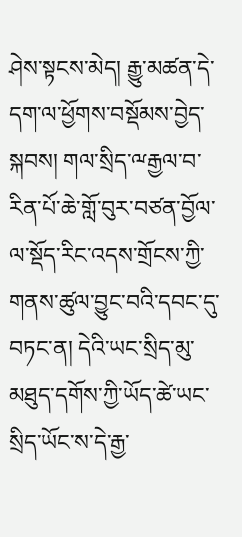ཤེས་སྟངས་མེད། རྒྱུ་མཚན་དེ་དག་ལ་ཕྱོགས་བསྡོམས་བྱེད་སྐབས། གལ་སྲིད་ྋརྒྱལ་བ་རིན་པོ་ཆེ་གློ་བུར་བཙན་བྱོལ་ལ་སྡོད་རིང་འདས་གྲོངས་ཀྱི་གནས་ཚུལ་བྱུང་བའི་དབང་དུ་བཏང་ན། དེའི་ཡང་སྲིད་མུ་མཐུད་དགོས་ཀྱི་ཡོད་ཚེ་ཡང་སྲིད་ཡོང་ས་དེ་རྒྱ་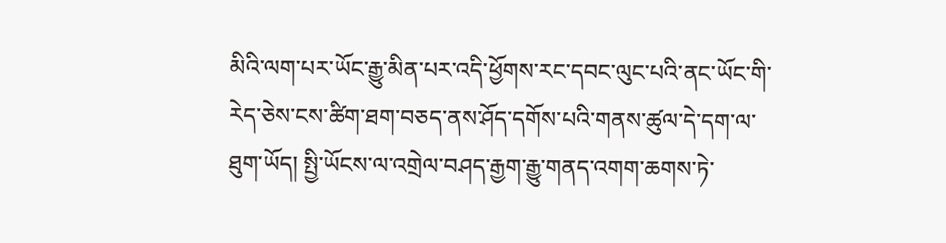མིའི་ལག་པར་ཡོང་རྒྱུ་མིན་པར་འདི་ཕྱོགས་རང་དབང་ལུང་པའི་ནང་ཡོང་གི་རེད་ཅེས་ངས་ཚིག་ཐག་བཅད་ནས་ཤོད་དགོས་པའི་གནས་ཚུལ་དེ་དག་ལ་ཐུག་ཡོད། སྤྱི་ཡོངས་ལ་འགྲེལ་བཤད་རྒྱག་རྒྱུ་གནད་འགག་ཆགས་ཏེ་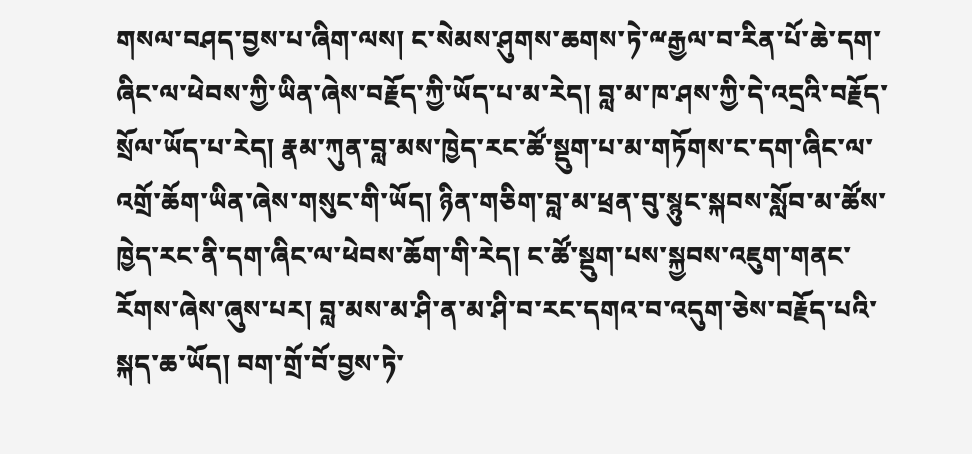གསལ་བཤད་བྱས་པ་ཞིག་ལས། ང་སེམས་ཤུགས་ཆགས་ཏེ་ྋརྒྱལ་བ་རིན་པོ་ཆེ་དག་ཞིང་ལ་ཕེབས་ཀྱི་ཡིན་ཞེས་བརྗོད་ཀྱི་ཡོད་པ་མ་རེད། བླ་མ་ཁ་ཤས་ཀྱི་དེ་འདྲའི་བརྗོད་སྲོལ་ཡོད་པ་རེད། རྣམ་ཀུན་བླ་མས་ཁྱེད་རང་ཚོ་སྡུག་པ་མ་གཏོགས་ང་དག་ཞིང་ལ་འགྲོ་ཆོག་ཡིན་ཞེས་གསུང་གི་ཡོད། ཉིན་གཅིག་བླ་མ་ཕྲན་བུ་སྙུང་སྐབས་སློབ་མ་ཚོས་ཁྱེད་རང་ནི་དག་ཞིང་ལ་ཕེབས་ཆོག་གི་རེད། ང་ཚོ་སྡུག་པས་སྐྱབས་འཇུག་གནང་རོགས་ཞེས་ཞུས་པར། བླ་མས་མ་ཤི་ན་མ་ཤི་བ་རང་དགའ་བ་འདུག་ཅེས་བརྗོད་པའི་སྐད་ཆ་ཡོད། བག་གྲོ་བོ་བྱས་ཏེ་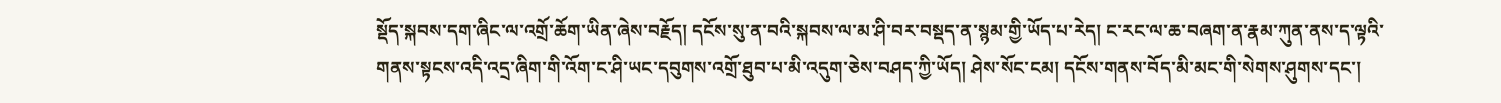སྡོད་སྐབས་དག་ཞིང་ལ་འགྲོ་ཆོག་ཡིན་ཞེས་བརྗོད། དངོས་སུ་ན་བའི་སྐབས་ལ་མ་ཤི་བར་བསྡད་ན་སྙམ་གྱི་ཡོད་པ་རེད། ང་རང་ལ་ཆ་བཞག་ན་རྣམ་ཀུན་ནས་ད་ལྟའི་གནས་སྟངས་འདི་འདྲ་ཞིག་གི་འོག་ང་ཤི་ཡང་དབུགས་འགྲོ་ཐུབ་པ་མི་འདུག་ཅེས་བཤད་ཀྱི་ཡོད། ཤེས་སོང་ངམ། དངོས་གནས་བོད་མི་མང་གི་སེགས་ཤུགས་དང་།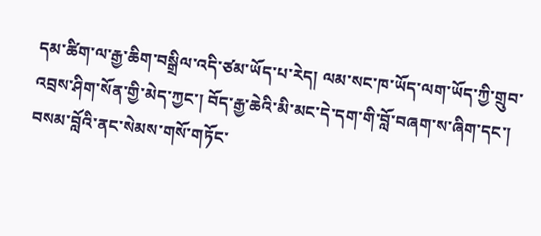དམ་ཚིག་ལ་རྒྱ་ཆིག་བསྒྲིལ་འདི་ཙམ་ཡོད་པ་རེད། ལམ་སང་ཁ་ཡོད་ལག་ཡོད་ཀྱི་གྲུབ་འབྲས་ཤིག་སོན་གྱི་མེད་ཀྱང་། བོད་རྒྱ་ཆེའི་མི་མང་དེ་དག་གི་བློ་བཞག་ས་ཞིག་དང་། བསམ་བློའི་ནང་སེམས་གསོ་གཏོང་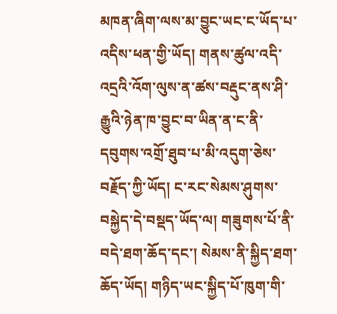མཁན་ཞིག་ལས་མ་བྱུང་ཡང་ང་ཡོད་པ་འདིས་ཕན་གྱི་ཡོད། གནས་ཚུལ་འདི་འདྲའི་འོག་ལུས་ན་ཚས་བརྡུང་ནས་ཤི་རྒྱུའི་ཉེན་ཁ་བྱུང་བ་ཡིན་ན་ང་ནི་དབུགས་འགྲོ་ཐུབ་པ་མི་འདུག་ཅེས་བརྗོད་ཀྱི་ཡོད། ང་རང་སེམས་ཤུགས་བསྐྱེད་དེ་བསྡད་ཡོད་ལ། གཟུགས་པོ་ནི་བདེ་ཐག་ཆོད་དང་། སེམས་ནི་སྐྱིད་ཐག་ཆོད་ཡོད། གཉིད་ཡང་སྐྱིད་པོ་ཁུག་གི་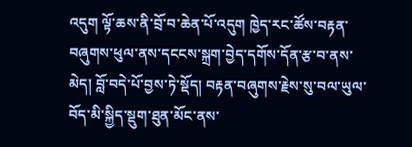འདུག ལྟོ་ཆས་ནི་བྲོ་བ་ཆེན་པོ་འདུག ཁྱེད་རང་ཚོས་བརྟན་བཞུགས་ཕུལ་ནས་དངངས་སྐྲག་བྱེད་དགོས་དོན་རྩ་བ་ནས་མེད། བློ་བདེ་པོ་བྱས་ཏེ་སྡོད། བརྟན་བཞུགས་རྗེས་སུ་བལ་ཡུལ་བོད་མི་སྐྱིད་སྡུག་ཐུན་མོང་ནས་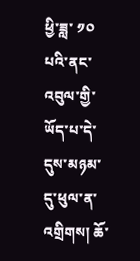ཕྱི་ཟླ་ ༡༠ པའི་ནང་འབུལ་གྱི་ཡོད་པ་དེ་དུས་མཉམ་དུ་ཕུལ་ན་འགྲིགས། ཆོ་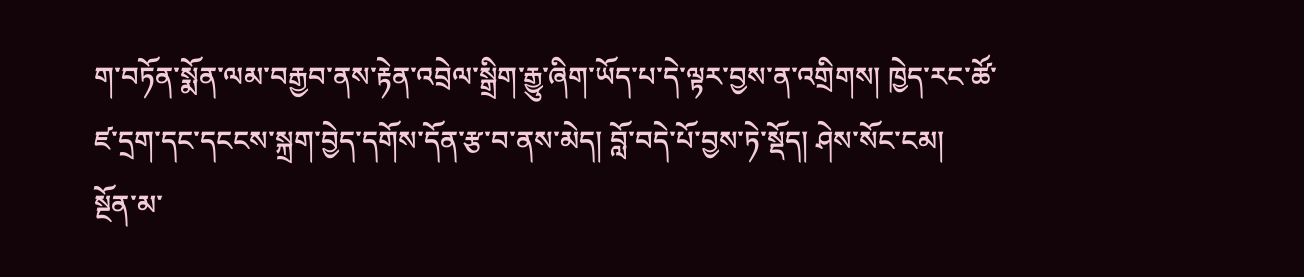ག་བཏོན་སྨོན་ལམ་བརྒྱབ་ནས་རྟེན་འབྲེལ་སྒྲིག་རྒྱུ་ཞིག་ཡོད་པ་དེ་ལྟར་བྱས་ན་འགྲིགས། ཁྱེད་རང་ཚོ་ཛ་དྲག་དང་དངངས་སྐྲག་བྱེད་དགོས་དོན་རྩ་བ་ནས་མེད། བློ་བདེ་པོ་བྱས་ཏེ་སྡོད། ཤེས་སོང་ངམ།
སྔོན་མ་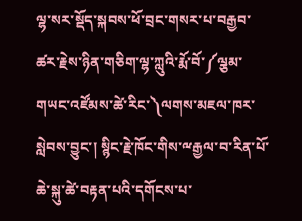ལྷ་སར་སྡོད་སྐབས་ཕོ་བྲང་གསར་པ་བརྒྱབ་ཚར་རྗེས་ཉིན་གཅིག་ལྷ་ཀླུའི་རྨོ་བོ་༼ལྕམ་གཡང་འཛོམས་ཚེ་རིང་༽ལགས་མཇལ་ཁར་སླེབས་བྱུང་། སྙིང་རྗེ་ཁོང་གིས་ྋརྒྱལ་བ་རིན་པོ་ཆེ་སྐུ་ཚེ་བརྟན་པའི་དགོངས་པ་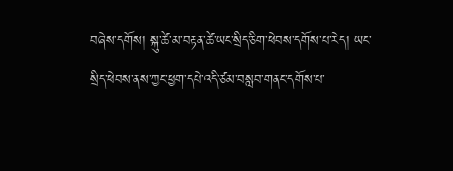བཞེས་དགོས། སྐུ་ཚེ་མ་བརྟན་ཚེ་ཡང་སྲིད་ཅིག་ཕེབས་དགོས་པ་རེད། ཡང་སྲིད་ཕེབས་ནས་ཀྱང་ཕྱག་དཔེ་འདི་ཙམ་བསླབ་གནང་དགོས་པ་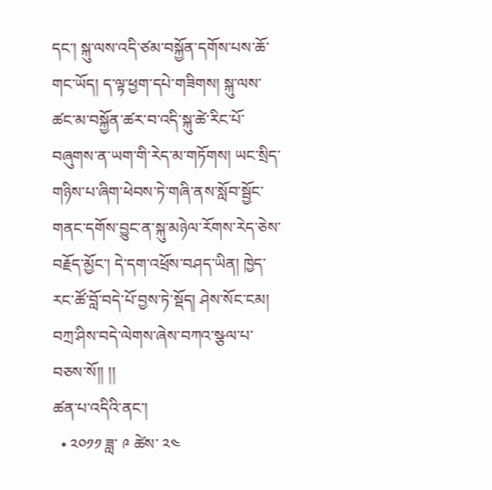དང་། སྐུ་ལས་འདི་ཙམ་བསྐྱོན་དགོས་པས་ཆོ་གང་ཡོད། ད་ལྟ་ཕྱག་དཔེ་གཟིགས། སྐུ་ལས་ཚང་མ་བསྐྱོན་ཚར་བ་འདི་སྐུ་ཚེ་རིང་པོ་བཞུགས་ན་ཡག་གི་རེད་མ་གཏོགས། ཡང་སྲིད་གཉིས་པ་ཞིག་ཕེབས་ཏེ་གཞི་ནས་སློབ་སྦྱོང་གནང་དགོས་བྱུང་ན་སྐུ་མཉེལ་རོགས་རེད་ཅེས་བརྗོད་མྱོང་། དེ་དག་འཕྲོས་བཤད་ཡིན། ཁྱེད་རང་ཚོ་བློ་བདེ་པོ་བྱས་ཏེ་སྡོད། ཤེས་སོང་ངམ། བཀྲ་ཤིས་བདེ་ལེགས་ཞེས་བཀའ་སྩལ་པ་བཅས་སོ།། །།
ཚན་པ་འདིའི་ནང་།
  • ༢༠༡༡ ཟླ་ ༩ ཚེས་ ༢༤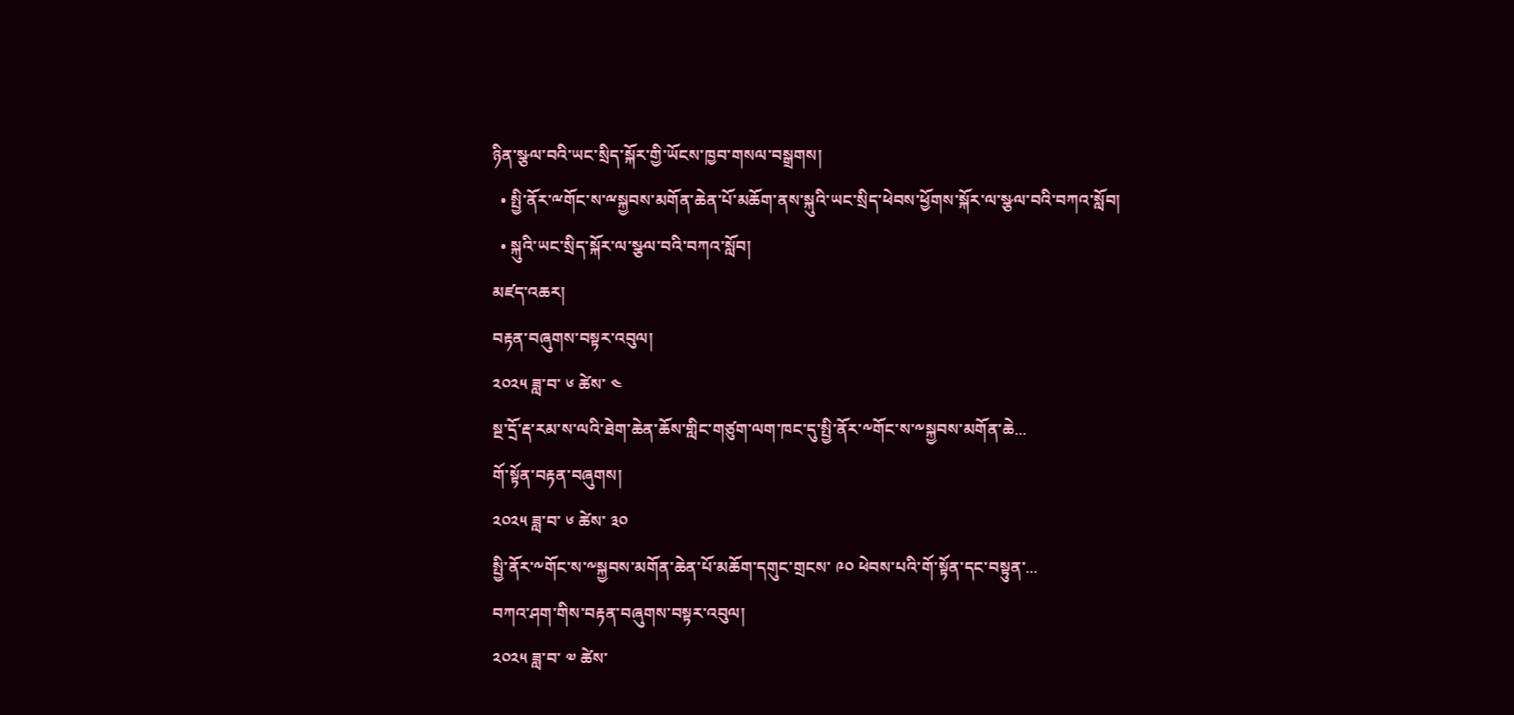ཉིན་སྩལ་བའི་ཡང་སྲིད་སྐོར་གྱི་ཡོངས་ཁྱབ་གསལ་བསྒྲགས།
  • སྤྱི་ནོར་ྋགོང་ས་ྋསྐྱབས་མགོན་ཆེན་པོ་མཆོག་ནས་སྐུའི་ཡང་སྲིད་ཕེབས་ཕྱོགས་སྐོར་ལ་སྩལ་བའི་བཀའ་སློབ།
  • སྐུའི་ཡང་སྲིད་སྐོར་ལ་སྩལ་བའི་བཀའ་སློབ།
མཛད་འཆར།
བརྟན་བཞུགས་བསྟར་འབུལ།
༢༠༢༥ ཟླ་བ་ ༦ ཚེས་ ༤
སྔ་དྲོ་རྡ་རམ་ས་ལའི་ཐེག་ཆེན་ཆོས་གླིང་གཙུག་ལག་ཁང་དུ་སྤྱི་ནོར་༸གོང་ས་༸སྐྱབས་མགོན་ཆེ...
གོ་སྟོན་བརྟན་བཞུགས།
༢༠༢༥ ཟླ་བ་ ༦ ཚེས་ ༣༠
སྤྱི་ནོར་༸གོང་ས་༸སྐྱབས་མགོན་ཆེན་པོ་མཆོག་དགུང་གྲངས་ ༩༠ ཕེབས་པའི་གོ་སྟོན་དང་བསྟུན་...
བཀའ་ཤག་གིས་བརྟན་བཞུགས་བསྟར་འབུལ།
༢༠༢༥ ཟླ་བ་ ༧ ཚེས་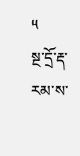༥
སྔ་དྲོ་རྡ་རམ་ས་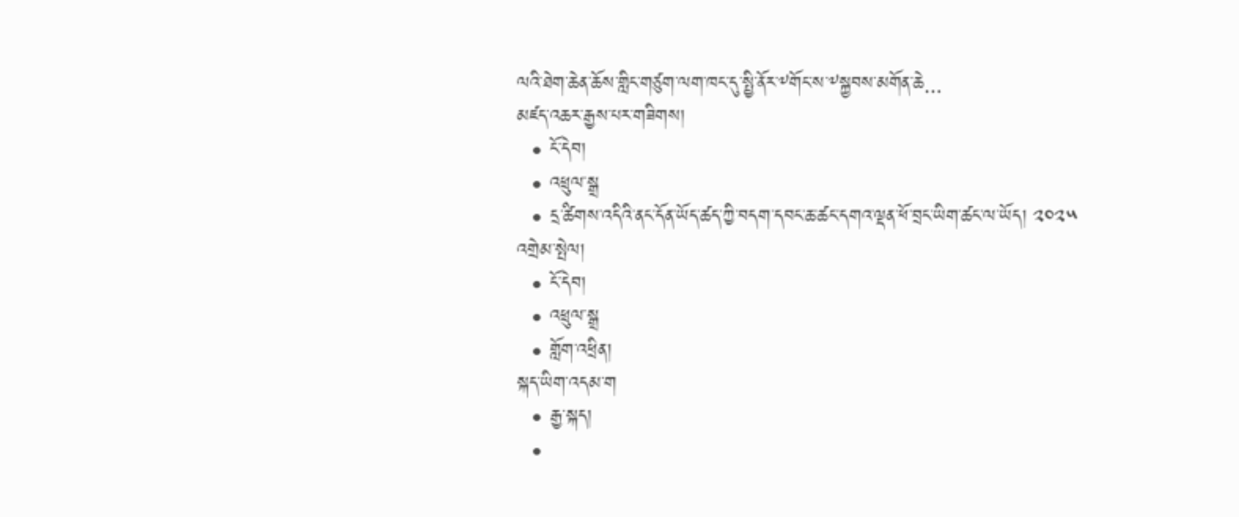ལའི་ཐེག་ཆེན་ཆོས་གླིང་གཙུག་ལག་ཁང་དུ་སྤྱི་ནོར་༸གོང་ས་༸སྐྱབས་མགོན་ཆེ...
མཛད་འཆར་རྒྱས་པར་གཟིགས།
  • ངོ་དེབ།
  • འཕྲུལ་སྒྲ
  • དྲ་ཚིགས་འདིའི་ནང་དོན་ཡོད་ཚད་ཀྱི་བདག་དབང་ཆ་ཚང་དགའ་ལྡན་ཕོ་བྲང་ཡིག་ཚང་ལ་ཡོད། ༢༠༢༥
འགྲེམ་སྤེལ།
  • ངོ་དེབ།
  • འཕྲུལ་སྒྲ
  • གློག་འཕྲིན།
སྐད་ཡིག་འདམ་ག
  • རྒྱ་སྐད།
  •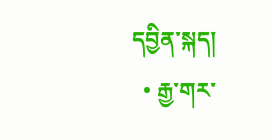དབྱིན་སྐད།
  • རྒྱ་གར་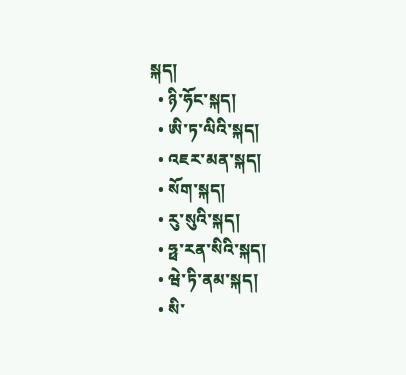སྐད།
  • ཉི་ཧོང་སྐད།
  • ཨི་ཏ་ལིའི་སྐད།
  • འཇར་མན་སྐད།
  • སོག་སྐད།
  • རུ་སུའི་སྐད།
  • ཧྥ་རན་སིའི་སྐད།
  • ཝེ་ཏི་ནམ་སྐད།
  • སི་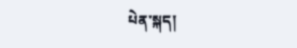པེན་སྐད།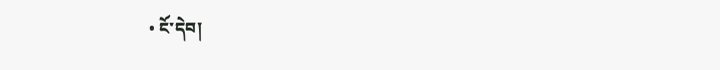• ངོ་དེབ།